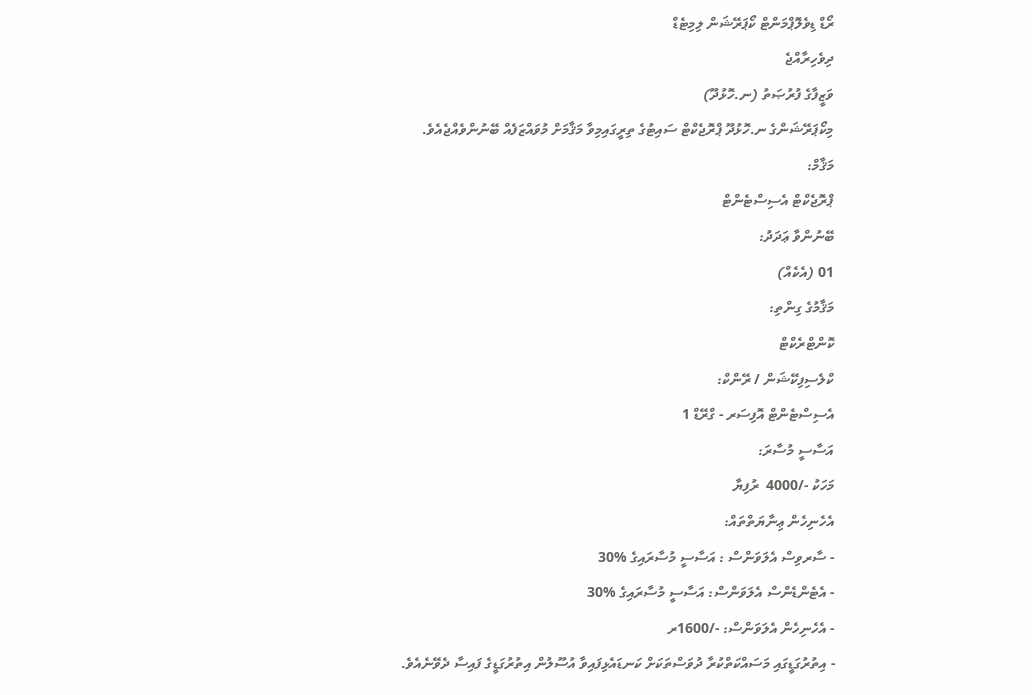ރޯޑް ޑިވެލޮޕްމަންޓް ކޯޕަރޭޝަން ލިމިޓެޑް
ދިވެހިރާއްޖެ
ވަޒީފާގެ ފުރުޞަތު (ނ.ހޮޅުދޫ)
މިކޯޕަރޭޝަންގެ ނ.ހޮޅުދޫ ޕްރޮޖެކްޓް ސައިޓުގެ ތިރީގައިމިވާ މަޤާމަށް މުވައްޒަފެއް ބޭނުންވެއްޖެއެވެ.
މަޤާމް:
ޕްރޮޖެކްޓް އެސިސްޓެންޓް
ބޭނުންވާ ޢަދަދު:
01 (އެކެއް)
މަޤާމުގެ ގިންތި:
ކޮންޓްރެކްޓް
ކްލެސިފިކޭޝަން / ރޭންކް:
އެސިސްޓެންޓް އޮފިސަރ - ގްރޭޑް 1
އަސާސީ މުސާރަ:
މަހަކު -/4000  ރުފިޔާ
އެހެނިހެން ޢިނާޔަތްތައް:
- ސާރވިސް އެލަވަންސް : އަސާސީ މުސާރައިގެ %30
- އެޓެންޑެންސް އެލަވަންސް: އަސާސީ މުސާރައިގެ %30
- އެހެނިހެން އެލަވަންސް: -/1600ރ
- އިތުރުގަޑީގައި މަސައްކަތްކުރާ ދުވަސްތަކަށް ކަނޑައެޅިފައިވާ އުސޫލުން އިތުރުގަޑީގެ ފައިސާ ދެވޭނެއެވެ.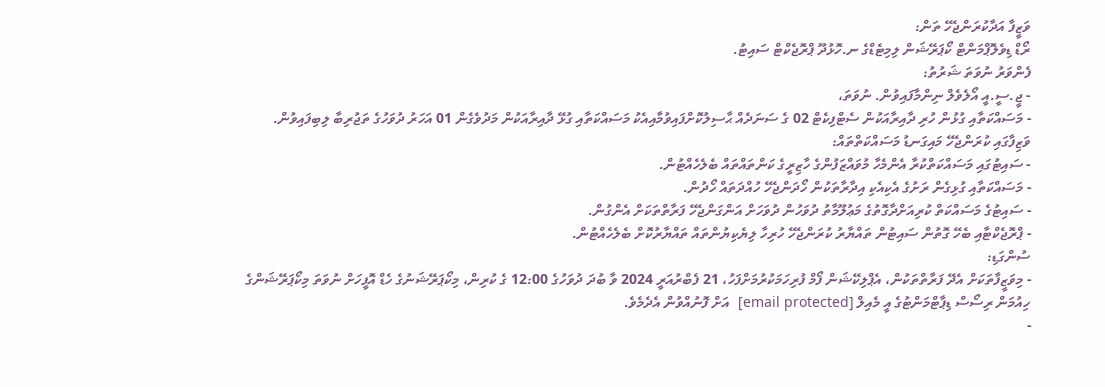ވަޒީފާ އަދާކުރަންޖެހޭ ތަން:
ރޯޑް ޑިވެލޮޕްމަންޓް ކޯޕަރޭޝަން ލިމިޓެޑްގެ ނ.ހޮޅުދޫ ޕްރޮޖެކްޓް ސައިޓު.
ފެންވަރު ނުވަތަ ޝަރުތު:
- ޖީ.ސީ.އީ އޯލެވެލް ނިންމާފައިވުން. ނުވަތަ،
- މަސައްކަތާއި ގުޅުން ހުރި ދާއިރާއަކުން ސެޓްފިކެޓް 02 ގެ ސަނަދެއް ޙާސިލުކޮށްފައިވުމާއިއެކު މަސައްކަތާއި ގުޅޭ ދާއިރާއަކުން މަދުވެގެން 01 އަހަރު ދުވަހުގެ ތަޖުރިބާ ލިބިފައިވުން.
ވަޒިފާގައި ކުރަންޖެހޭ މައިގަނޑު މަސައްކަތްތައް:
- ސައިޓުގައި މަސައްކަތްކުރާ އެންމެހާ މުވައްޒަފުންގެ ހާޒިރީގެ ކަންތައްތައް ބެލެހެއްޓުން.
- މަސައްކަތާއި ގުޅިގެން ރަށުގެ އެކިއެކި އިދާރާތަކުން ހޯދަންޖެހޭ ހުއްދަތައް ހޯދުން.
- ސައިޓުގެ މަސައްކަތް ކުރިއަށްދާގޮތުގެ މަޢުލޫމާތު ދުވަހުން ދުވަހަށް އަންގަންޖެހޭ ފަރާތްތަކަށް އެންގުން.
- ޕްރޮޖެކްޓާއި ބެހޭ ގޮތުން ސައިޓުން ތައްޔާރު ކުރަންޖެހޭ ހުރިހާ ލިޔެކިޔުންތައް ތައްޔާރުކޮށް ބެލެހެއްޓުން.
ސުންގަޑި:
- މިވަޒީފާތަކަށް އެދޭ ފަރާތްތަކުން، އެޕްލިކޭޝަން ފޯމް ފުރިހަމަކުރުމަށްފަހު، 21 ފެބްރުއަރީ 2024 ވާ ބުދަ ދުވަހުގެ 12:00 ގެ ކުރިން، މިކޯޕަރޭޝަނުގެ ހެޑް އޮފީހަށް ނުވަތަ މިކޯޕަރޭޝަންގެ ހިއުމަން ރިސޯސް ޑިޕާޓްމަންޓުގެ އީ މެއިލް [email protected]  އަށް ފޮނުއްވުން އެދެމެވެ.
-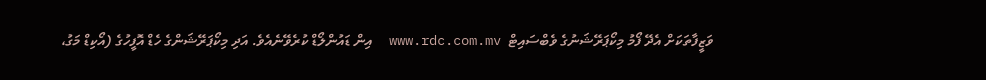ވަޒީފާތަކަށް އެދޭ ފޯމު މިކޯޕަރޭޝަނުގެ ވެބްސައިޓް  www.rdc.com.mv  އިން ޑައުންލޯޑް ކުރެވޭނެއެވެ. އަދި މިކޯޕަރޭޝަންގެ ހެޑް އޮފީހުގެ (އޯކިޑް މަގު،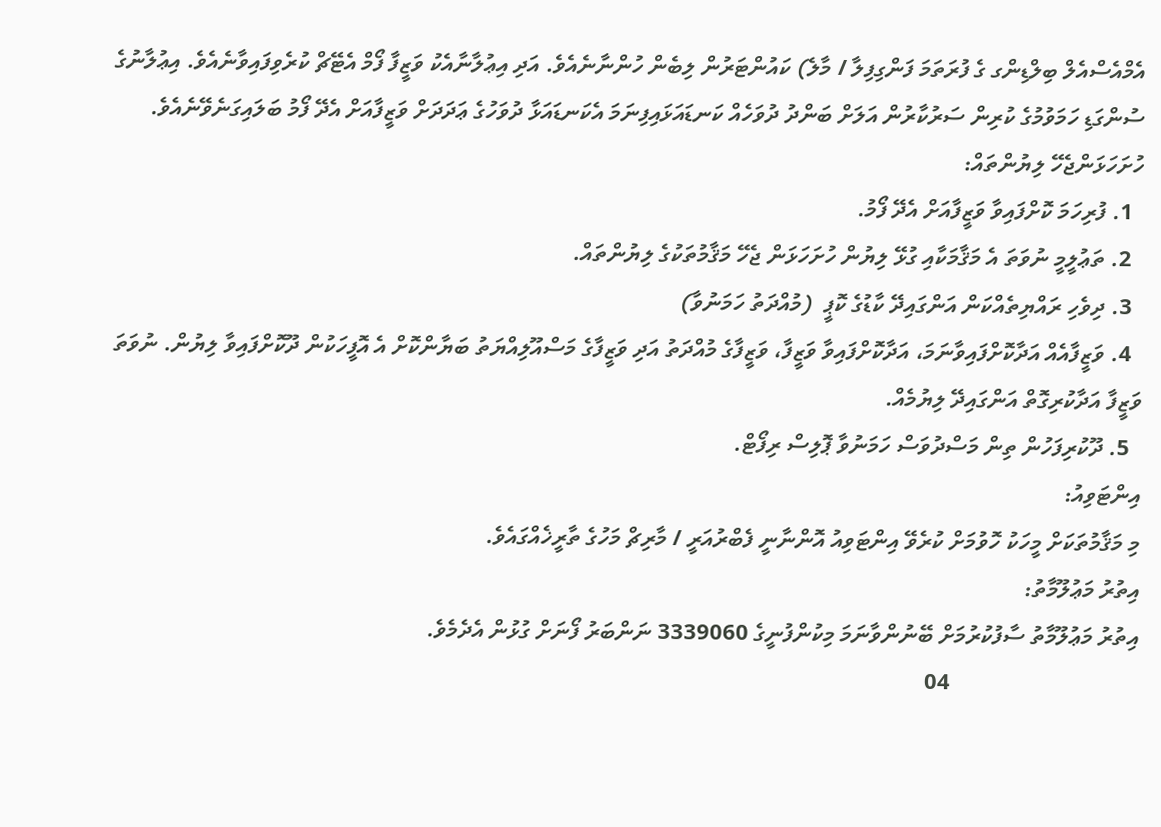އެމްއެސްއެލް ބިލްޑިންގ ގެ ފުރަތަމަ ފަންގިފިލާ / މާލެ) ކައުންޓަރުން ލިބެން ހުންނާނެއެވެ. އަދި އިޢުލާނާއެކު ވަޒީފާ ފޯމް އެޓޭޗް ކުރެވިފައިވާނެއެވެ. އިޢުލާނުގެ ސުންގަޑި ހަމަވުމުގެ ކުރިން ސަރުކާރުން އަލަށް ބަންދު ދުވަހެއް ކަނޑައަޅައިފިނަމަ އެކަނޑައަޅާ ދުވަހުގެ ޢަދަދަށް ވަޒީފާއަށް އެދޭ ފޯމު ބަލައިގަނެވޭނެއެވެ.
ހުށަހަޅަންޖެހޭ ލިޔުންތައް:
  1. ފުރިހަމަ ކޮށްފައިވާ ވަޒީފާއަށް އެދޭ ފޯމު.
  2. ތަޢުލީމީ ނުވަތަ އެ މަޤާމަކާއި ގުޅޭ ލިޔުން ހުށަހަޅަން ޖެހޭ މަޤާމުތަކުގެ ލިޔުންތައް.
  3. ދިވެހި ރައްޔިތެއްކަން އަންގައިދޭ ކާޑުގެ ކޮޕީ  (މުއްދަތު ހަމަނުވާ)
  4. ވަޒީފާއެއް އަދާކޮށްފައިވާނަމަ، އަދާކޮށްފައިވާ ވަޒީފާ، ވަޒީފާގެ މުއްދަތު އަދި ވަޒީފާގެ މަސްއޫލިއްޔަތު ބަޔާންކޮށް އެ އޮފީހަކުން ދޫކޮށްފައިވާ ލިޔުން. ނުވަތަ ވަޒީފާ އަދާކުރިގޮތް އަންގައިދޭ ލިޔުމެއް.
  5. ދޫކުރިފަހުން ތިން މަސްދުވަސް ހަމަނުވާ ޕޮލިސް ރިފޯޓް.
އިންޓަވިއު:
މި މަޤާމުތަކަށް މީހަކު ހޮވުމަށް ކުރެވޭ އިންޓަވިއު އޮންނާނީ ފެބްރުއަރީ / މާރިޗް މަހުގެ ތާރީޚެއްގައެވެ.
އިތުރު މަޢުލޫމާތު:
އިތުރު މަޢުލޫމާތު ސާފުކުރުމަށް ބޭނުންވާނަމަ މިކުންފުނީގެ 3339060 ނަންބަރު ފޯނަށް ގުޅުން އެދެމެވެ.
                                 04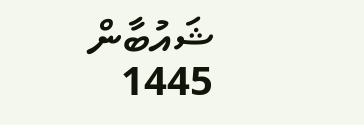ޝައުބާން 1445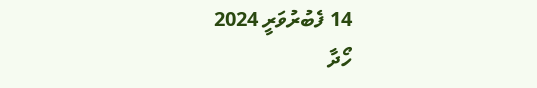14 ފެބުރުވަރީ 2024
ހޯދާ